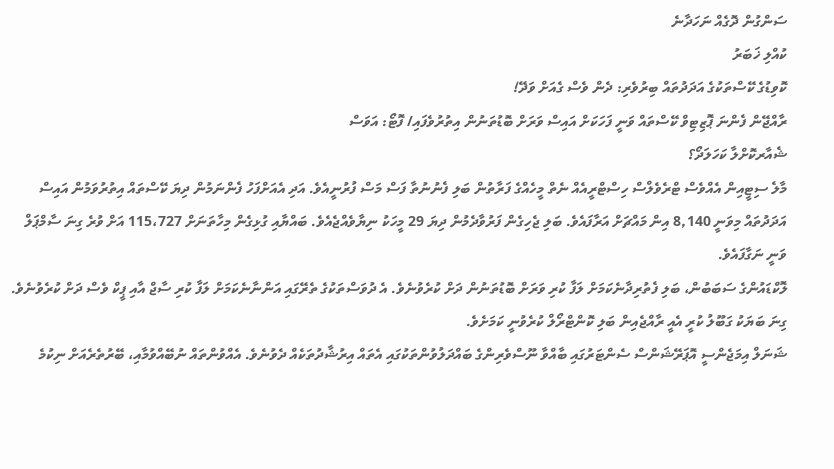ސަންގުން ދޮގެއް ނަހަދާނެ
ކުއްލި ޚަބަރު
ކޮވިޑުގެ ކޭސްތަކުގެ އަދަދުތައް ބިރުވެރި: ދެން ވެސް ގެއަށް ވަދޭ!
ރާއްޖޭން ފެންނަ ޕޮޒިޓިވް ކޭސްތައް ވަނީ ފަހަކަށް އައިސް ވަރަށް ބޮޑުތަނުން އިތުރުވެފައި/ ފޮޓޯ: އަވަސް
ޝެއާރކޮށްލާ ކަހަލަދޯ؟
މާލެ ސިޓީއިން އެއްވެސް ޓްރެވެލްސް ހިސްޓްރީއެއް ނެތް މީހެއްގެ ފަރާތުން ބަލި ފެނުނުތާ ފަސް މަސް ފުރުނީއެވެ. އަދި އެއަށްފަހު ފެންނަމުން ދިޔަ ކޭސްތައް އިތުރުވަމުން އައިސް އަދަދުތައް މިވަނީ 8,140 އިން މައްޗަށް އަރާފައެވެ. ބަލި ޖެހިގެން ފަރުވާދެމުން ދިޔަ 29 މީހަކު ނިޔާވެއްޖެއެވެ. ބައްޔާއި ގުޅިގެން މިހާތަނަށް 115،727 އަށް ވުރެ ގިނަ ސާމްޕަލް ވަނީ ނަގާފައެވެ.
ލޮކްޑައުންގެ ސަބަބުން، ބަލި ފެތުރިދާނެކަމަށް ލަފާ ކުރި ވަރަށް ބޮޑުތަނުން ދަށް ކުރެވުނެވެ. އެ ދުވަސްތަކުގެ ތެރޭގައި އަންނާނެކަމަށް ލަފާ ކުރި ސާޖް އާއި ޕީކް ވެސް ދަށް ކުރެވުނެވެ. ގިނަ ބަޔަކު ގަބޫލު ކުރީ އެއީ ރާއްޖެއިން ބަލި ކޮންޓްރޯލް ކުރެވުނީ ކަމަށެވެ.
ޝަނަލް އިމަޖެންސީ އޮޕަރޭޝަންސް ސެންޓަރުގައި ބާއްވާ ނޫސްވެރިންގެ ބައްދަލުވުންތަކުގައި އެތައް އިރުޝާދުތަކެއް ދެވުނެވެ. އެއްވުންތައް ނުބޭއްވުމާއި، ބޭރުތެރެއަށް ނިކުމެ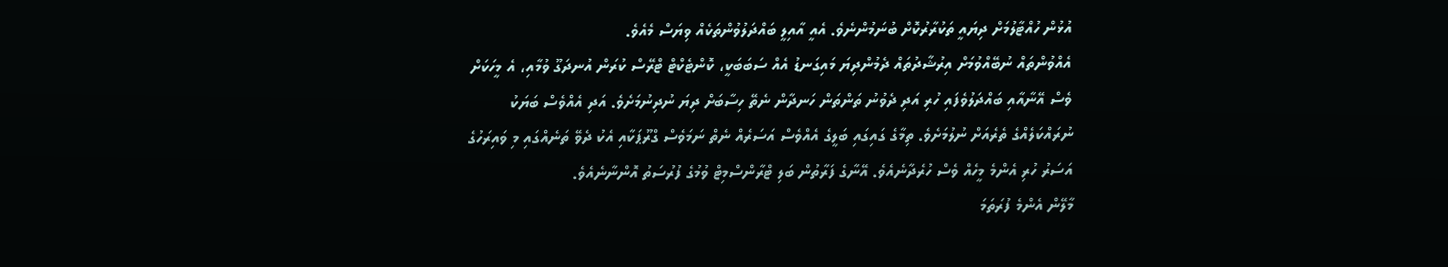އުޅުން ހުއްޓާލުމަށް ދިޔައީ ތަކުރާރުކޮށް ބުނަމުންނެވެ. އެއީ އާއިލީ ބައްދަލުވުންތަކެއް ވިޔަސް މެއެވެ.
އެއްވުންތައް ނުބޭއްވުމަށް އިރުޝާދުތައް ދެމުންދިޔަ މައިގަނޑު އެއް ސަބަބަކީ، ކޮންޓެކްޓް ޓްރޭސް ކުރަން އުނދަގޫ ވުމާއި، އެ މީހަކަށް ވެސް އޭނާއާއި ބައްދަލުވެފައި ހުރި އަދި ދެވުނު ތަންތަން ހަނދާން ނެތޭ ހިސާބަށް ދިޔަ ނުދިނުމަށެވެ. އަދި އެއްވެސް ބަޔަކު ނުރައްކަލެއްގެ ތެރެއަށް ނުލުމަށެވެ. ތިމާގެ ގައިގައި ބަލީގެ އެއްވެސް އަސަރެއް ނެތް ނަމަވެސް ގްރޫޕަކާއި އެކު ދެވޭ ތަނެއްގައި މި ވައިރަހުގެ އަސަރު ހުރި އެންމެ މީހެއް ވެސް ހުރެދާނެއެވެ. އޭނާގެ ފަރާތުން ބަލި ޓްރާންސްމިޓް ވުމުގެ ފުރުސަތު އޮންނާނެއެވެ.
މާލޭން އެންމެ ފުރަތަމަ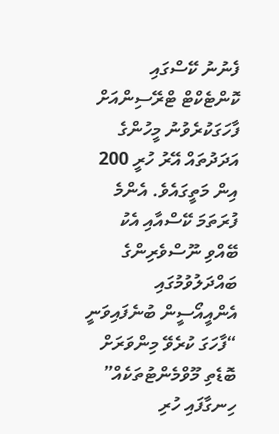ފެނުނު ކޭސްގައި ކޮންޓެކްޓް ޓްރޭސިންއަށް ފާހަގަކުރެވުނު މީހުންގެ އަދަދުތައް އޭރު ހުރީ 200 އިން މަތީގައެވެ. އެންމެ ފުރަތަމަ ކޭސްއާއި އެކު ބޭއްވި ނޫސްވެރިންގެ ބައްދަލުވުމުގައި އެންއީއޯސީން ބުނެފައިވަނީ “ފާހަގަ ކުރެވޭ މިންވަރަށް ބޮޑެތި މޫވްމެންޓުތަކެއް” ހިނގާފައި ހުރި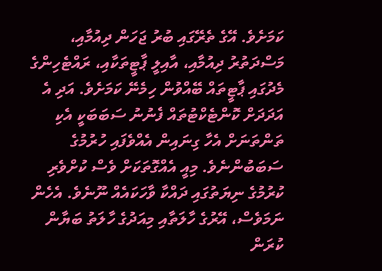ކަމަށެވެ. އޭގެ ތެރޭގައި ބުރު ޖަހަން ދިއުމާއި، މަސްދަތުރު ދިއުމާއި، އާއިލީ ޕާޓީތަކާއި، ރައްޓެހިންގެ މެދުގައި ޕާޓީތައް ބޭއްވުން ހިމެނޭ ކަމަށެވެ. އަދި އެ އަދަދަށް ކޮންޓެކްޓުތައް ފެނުނު ސަބަބަކީ އެކި ތަންތަނަށް އެހާ ގިނައިން އެއްވެފައި ހުރުމުގެ ސަބަބުންނެވެ. މިއީ އެއްގޮތަކަށް ވެސް ކުށްވެރި ކުރުމުގެ ނިޔަތުގައި ދައްކާ ވާހަކައެއް ނޫނެވެ. އެހެން ނަމަވެސް، އޭރުގެ ހާލަތާއި މިއަދުގެ ހާލަތު ބަޔާން ކުރަން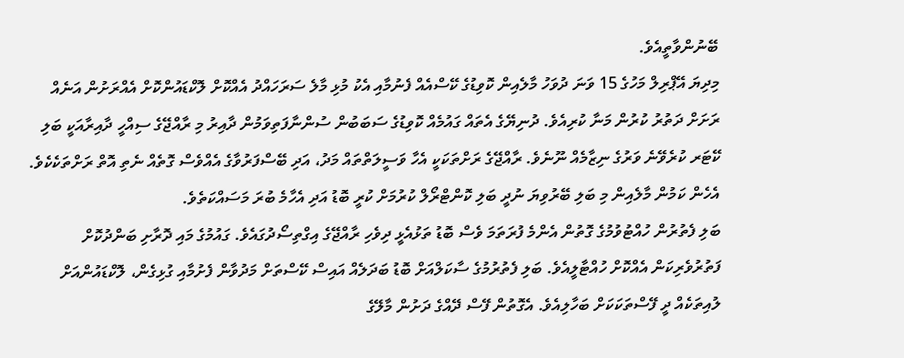ބޭނުންވާތީއެވެ.
މިދިޔަ އޭޕްރިލް މަހުގެ 15 ވަނަ ދުވަހު މާލެއިން ކޮވިޑުގެ ކޭސްއެއް ފެނުމާއި އެކު މުޅި މާލެ ސަރަހައްދު އެއްކޮށް ލޮކްޑައުންކޮށް އެއްރަށުން އަނެއް ރަށަށް ދަތުރު ކުރުން މަނާ ކުރިއެވެ. ދުނިޔޭގެ އެތައް ގައުމެއް ކޮވިޑުގެ ސަބަބުން ސުންނާފަތިވަމުން ދާއިރު މި ރާއްޖޭގެ ސިއްހީ ދާއިރާއަކީ ބަލި ކޭޓަރ ކުރެވޭނެ ވަރުގެ ނިޒާމެއް ނޫނެވެ. ރާއްޖޭގެ ރަށްތަކަކީ އެހާ ވަސީލަތްތައް މަދު، އަދި ބޭސްފަރުވާގެ އެއްވެސް ގޮތެއް ނެތި އޮތް ރަށްތަކެކެވެ. އެހެން ކަމުން މާލެއިން މި ބަލި ބޭރުވިޔަ ނުދީ ބަލި ކޮންޓްރޯލް ކުރުމަށް ކުރީ ބޮޑު އަދި އެހާމެ ބުރަ މަސައްކަތެވެ.
ބަލި ފެތުރުން ހުއްޓުވުމުގެ ގޮތުން އެންމެ ފުރަތަމަ ވެސް ބޮޑު ތަޅުއެޅީ ދިވެހި ރާއްޖޭގެ އިގްތިސޯދުގައެވެ. ގައުމުގެ މައި ދޮރާށި ބަންދުކޮށް ފަތުރުވެރިކަން އެއްކޮށް ހުއްޓާލީއެވެ. ބަލި ފެތުރުމުގެ ސާކަލްއަށް ބޮޑު ބަދަލެއް އައިސް ކޭސްތަށް މަދުވާން ފެށުމާއި ގުޅިގެން، ލޮކްޑައުންއަށް ލުއިތަކެއް ދީ ފޭސްތަކަކަށް ބަހާލިއެވެ. އެގޮތުން ފޭސް ދޭއްގެ ދަށުން މާލޭގެ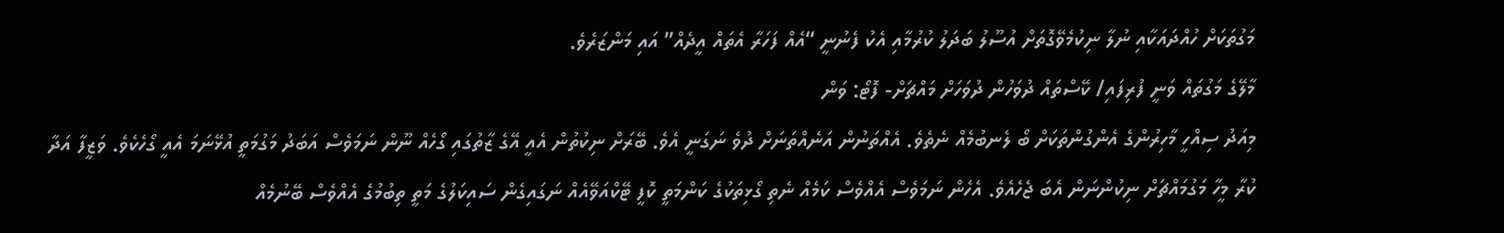މަގުތަކަށް ހުއްދައަކާއި ނުލާ ނިކުމެވޭގޮތަށް އުސޫލު ބަދަލު ކުރުމާއި އެކު ފެނުނީ “އެއް ފަހަރާ އެތައް އީދެއް” އައި މަންޒަރެވެ.
މާލޭގެ މަގުތައް ވަނީ ފުރިފައި/ ކޭސްތައް ދުވަހުން ދުވަހަށް މައްޗަށް- ފޮޓޯ: ވަން
މިއަދު ސިއްހީ މާހިރުންގެ އެންގުންތަކަށް ބޯ ލެނބުމެއް ނެތެވެ. އެއްތަނުން އަނެއްތަނަށް ދުވެ ނަގަނީ އެވެ. ބޭރަށް ނިކުތުން އެއީ އޭގެ ޒާތުގައި ގޯހެއް ނޫން ނަމަވެސް އަބަދު މަގުމަތީ އުޅޭނަމަ އެއީ ގޯހެކެވެ. ވަޒީފާ އަދާ ކުރާ މީހާ މަގުމައްޗަށް ނިކުންނަން އެބަ ޖެހެއެވެ. އެހެން ނަމަވެސް އެއްވެސް ކަމެއް ނެތި ގޯޅިތަކުގެ ކަންމަތީ ކޮފީ ޓޭކްއަވޭއެއް ނަގައިގެން ސައިކަލުގެ މަތީ ތިބުމުގެ އެއްވެސް ބޭނުމެއް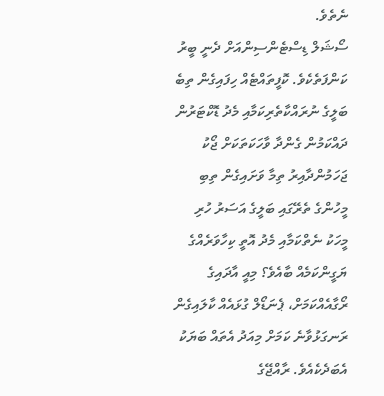ނެތެވެ.
ސޯޝަލް ޑިސްޓެންސިންއަށް ދެނީ ބީރު ކަންފަތެކެވެ. ކޮފީތައްޓެއް ހިފައިގެން ތިބެ ބަލީގެ ނުރައްކާތެރިކަމާއި މެދު ޑޮކްޓަރުން ދައްކަމުން ގެންދާ ވާހަކަތަކަށް ޖޯކު ޖަހަމުންދާއިރު ތިމާ ވަށައިގެން ތިބި މީހުންގެ ތެރޭގައި ބަލީގެ އަސަރު ހުރި މީހަކު ނެތްކަމާއި މެދު އޮތީ ކިހާވަރެއްގެ ޔަގީންކަމެއް ބާއެވެ؟ މިއީ އާދައިގެ ރޯގާއެއްކަމަށް، ޕެނަޑޯލް ގުޅައެއް ކާލައިގެން ރަނގަޅުވާނެ ކަމަށް މިއަދު އެތައް ބަޔަކު އެބަދެކެއެވެ. ރާއްޖޭގެ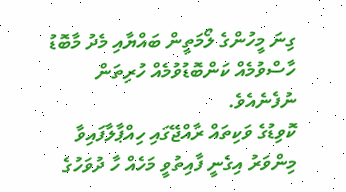ގިނަ މީހުންގެ ލޯމަތީން ބައްޔާއި މެދު މާބޮޑު ހާސްވުމެއް ކަންބޮޑުވުމެއް ހުރިތަން ނުފެނެއެވެ.
ކޮވިޑުގެ ވަކިތައް ރާއްޖޭގައި ހިއްޕާލާފައިވާ މިންވަރު އިގެނީ ފާއިތުވީ މަހެއް ހާ ދުވަހުގެ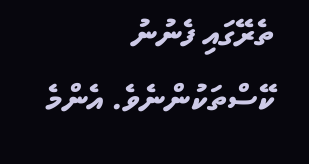ތެރޭގައި ފެނުނު ކޭސްތަކުންނެވެ. އެންމެ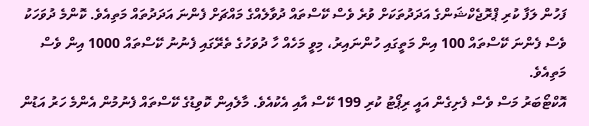ފަހުން ލަފާ ކުރި ޕްރޮޖެކްޝަންގެ އަދަދުތަކަށް ވުރެ ވެސް ކޭސްތައް ދުވާލެއްގެ މައްޗަށް ފެންނަ އަދަދުތައް މަތިއެވެ. ކޮންމެ ދުވަހަކު ވެސް ފެންނަ ކޭސްތައް 100 އިން މަތީގައި ހުންނައިރު، މިވީ މަހެއް ހާ ދުވަހުގެ ތެރޭގައި ފެނުނު ކޭސްތައް 1000 އިން ވެސް މަތިއެވެ.
އޮކްޓޯބަރު މަސް ވެސް ފެށިގެން އައީ ރިޕޯޓު ކުރި 199 ކޭސް އާއި އެކުއެވެ. މާލެއިން ކޮވިޑުގެ ކޭސްތައް ފެނުމުން އެންމެ ހަރު އަޑުން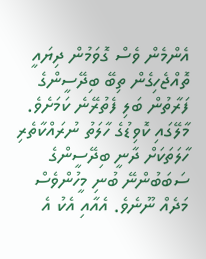އެންމެން ވެސް ގޮވަމުން ދިޔައީ ތޮއްޖެހިގެން ތިބޭ ބިދޭސީންގެ ފަރާތުން ބަލި ފެތުރޭނެ ކަމަށެވެ. މާލޭގައި ކޮވިޑުގެ ހާލަތު ނުރައްކާތެރި ހާލަތަކަށް ދާނީ ބިދޭސީންގެ ސަބަބުންނޭ ބުނި މީހުންވެސް މަދެއް ނޫނެވެ. އެއާއި އެކު އެ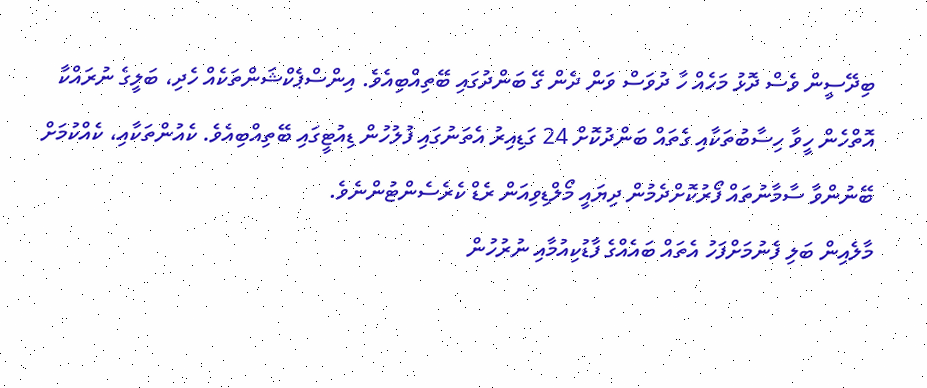ބިދޭސީން ވެސް ދޮޅު މަހެއް ހާ ދުވަސް ވަން ދެން ގޭ ބަންދުގައި ބޭތިއްބިއެވެ. އިންސްޕެކްޝަންތަކެއް ހެދި، ބަލީގެ ނުރައްކާ އޮތްހެން ހީވާ ހިސާބުތަކާއި ގެތައް ބަންދުކޮށް 24 ގަޑިއިރު އެތަނުގައި ފުލުހުން ޑިއުޓީގައި ބޭތިއްބިއެވެ. ކެއުންތަކާއި، ކެއްކުމަށް ބޭނުންވާ ސާމާނުތައް ފޯރުކޮށްދެމުން ދިޔައީ މޯލްޑިވިއަން ރެޑް ކެރެސެންޓުންނެވެ.
މާލެއިން ބަލި ފެނުމަށްފަހު އެތައް ބައެއްގެ ފާޑުކިއުމާއި ނުރުހުން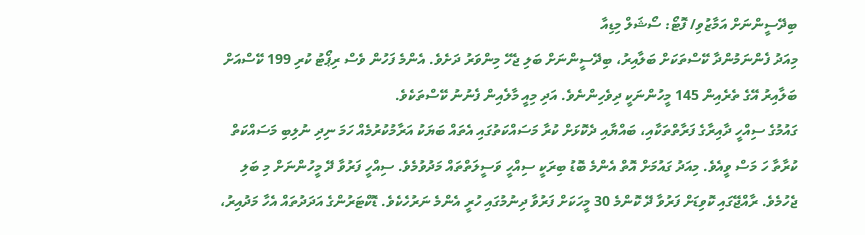ބިދޭސީންނަށް އަމާޒުވި/ ފޮޓޯ: ސޯޝަލް މިޑިއާ
މިއަދު ފެންނަމުންދާ ކޭސްތަކަށް ބަލާއިރު، ބިދޭސީންނަށް ބަލި ޖެހޭ މިންވަރު ދަށެވެ. އެންމެ ފަހުން ވެސް ރިޕޯޓު ކުރި 199 ކޭސްއަށް ބަލާއިރު އޭގެ ތެރެއިން 145 މީހުންނަކީ ދިވެހިންނެވެ. އަދި މިއީ މާލެއިން ފެނުނު ކޭސްތަކެވެ.
ގައުމުގެ ސިއްހީ ދާއިރާގެ ފަރާތްތަކާއި، ބައްޔާއި ދެކޮޅަށް ކުރާ މަސައްކަތުގައި އެތައް ބަޔަކު އަރާމުކުރުމެއް ހަމަ ނިދި ނުލިބި މަސައްކަތް ކުރާތާ ހަ މަސް ވީއެވެ. މިއަދު ގައުމަށް އޮތް އެންމެ ބޮޑު ބިރަކީ ސިއްހީ ވަސީލަތްތައް މަދުވުމެވެ. ސިއްހީ ފަރުވާ ދޭ މީހުންނަށް މި ބަލި ޖެހުމެވެ. ރާއްޖޭގައި ކޮވިޑަށް ފަރުވާ ދޭ ކޮންމެ 30 މީހަކަށް ފަރުވާ ދިނުމުގައި ހުރީ އެންމެ ނަރުހެކެވެ. ޑޮކްޓަރުންގެ އަދަދުތައް އެހާ މަދުއިރު،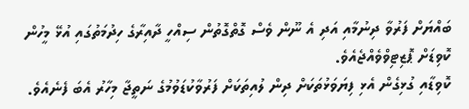ބައްޔަށް ފަރުވާ ދިނުމާއި އަދި އެ ނޫން ވެސް ގޮތްގޮތުން ސިއްހީ ދާއިރާގެ ހިދުމަތުގައި އުޅޭ މީހުން ކޮވިޑަށް ޕޮޒިޓިވްވެއްޖެއެވެ.
ކޮވިޑާއި ގުޅިގެން އެޅި ފިޔަވަޅުތަކަށް ދިން ލުއިތަކަށް ފަރުވާކުޑަވުމުގެ ނަތީޖާ މިހާރު އެބަ ފެނެއެވެ.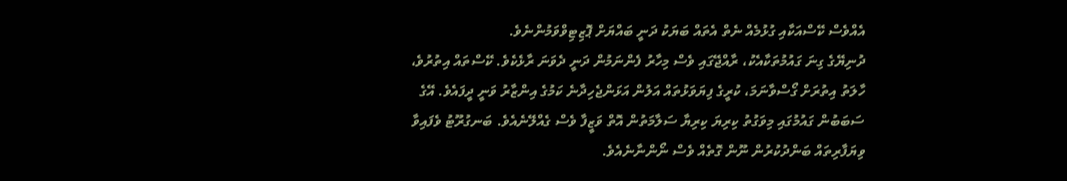އެއްވެސް ކޭސްއަކާއި ގުޅުމެއް ނެތް އެތައް ބަޔަކު ދަނީ ބައްޔަށް ޕޮޒިޓިވްވަމުންނެވެ.
ދުނިޔޭގެ ގިނަ ގައުމުތަކާއެކު، ރާއްޖޭގައި ވެސް މިހާރު ފެންނަމުން ދަނީ ދެވަނަ ރާޅެކެވެ. ކޭސްތައް އިތުރުވެ، ހާލަތު އިތުރަށް ގޯސްވާނަމަ، ކުރީގެ ފިޔަވަޅުތައް އަލުން އަޅަންޖެހިދާނެ ކަމުގެ އިންޒާރު ވަނީ ދީފައެވެ. އޭގެ ސަބަބުން ގައުމުގައި މިވަގުތު ކިރިޔަ ކިރިޔާ ސަލާމަތުން އޮތް ވަޒީފާ ވެސް ގެއްލޭނެއެވެ. ބަނގުރޫޓު ވެފައިވާ ވިޔަފާރިތައް ބަންދުކުރުން ނޫން ގޮތެއް ވެސް ނޯންނާނެއެވެ.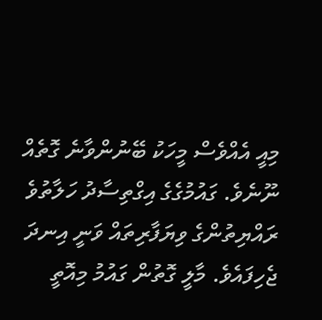މިއީ އެއްވެސް މީހަކު ބޭނުންވާނެ ގޮތެއް ނޫނެވެ. ގައުމުގެގެ އިގްތިސާދު ހަލާތުވެ ރައްޔިތުންގެ ވިޔަފާރިތައް ވަނީ އިނދަ ޖެހިފައެވެ. މާލީ ގޮތުން ގައުމު މިއޮތީ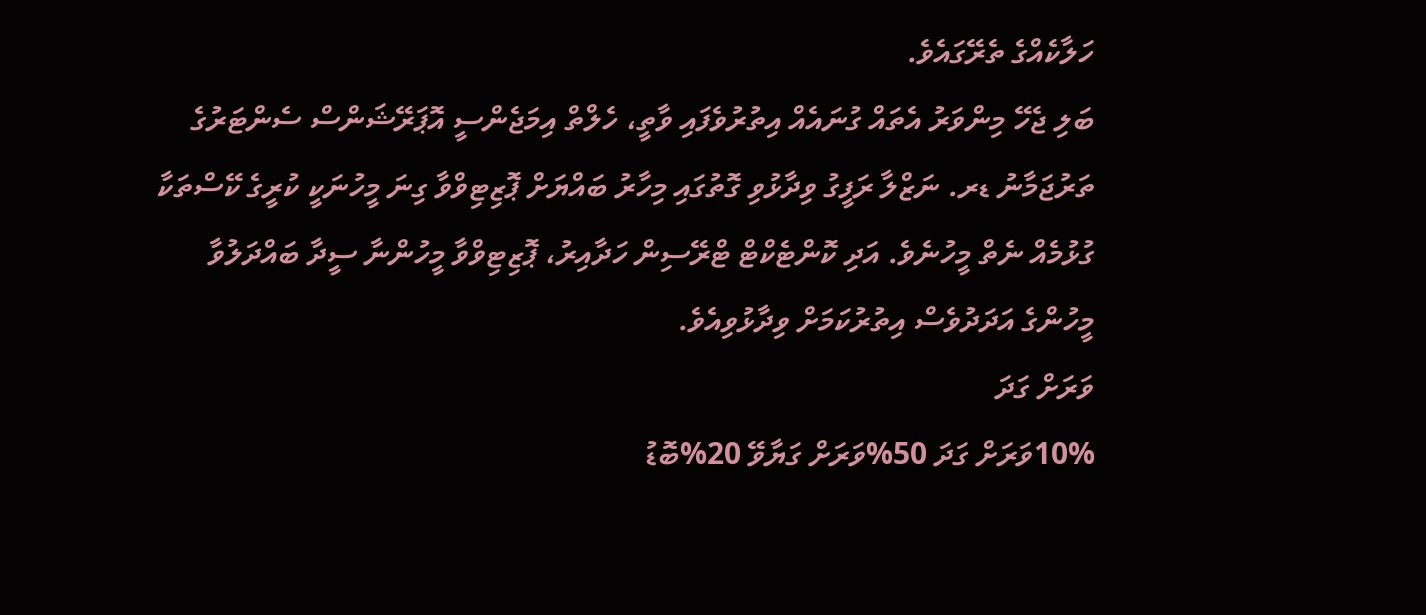ހަލާކެއްގެ ތެރޭގައެވެ.
ބަލި ޖެހޭ މިންވަރު އެތައް ގުނައެއް އިތުރުވެފައި ވާތީ، ހެލްތް އިމަޖެންސީ އޮޕަރޭޝަންސް ސެންޓަރުގެ ތަރުޖަމާނު ޑރ. ނަޒްލާ ރަފީގު ވިދާޅުވި ގޮތުގައި މިހާރު ބައްޔަށް ޕޮޒިޓިވްވާ ގިނަ މީހުނަކީ ކުރީގެ ކޭސްތަކާ ގުޅުމެއް ނެތް މީހުނެވެ. އަދި ކޮންޓެކްޓް ޓްރޭސިން ހަދާއިރު، ޕޮޒިޓިވްވާ މީހުންނާ ސީދާ ބައްދަލުވާ މީހުންގެ އަދަދުވެސް އިތުރުކަމަށް ވިދާޅުވިއެވެ.
ވަރަށް ގަދަ
10%ވަރަށް ގަދަ 50%ވަރަށް ގަޔާވޭ 20%ބޮޑު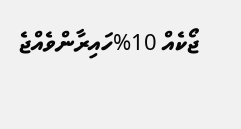ޖޯކެއް 10%ހައިރާންވެއްޖެ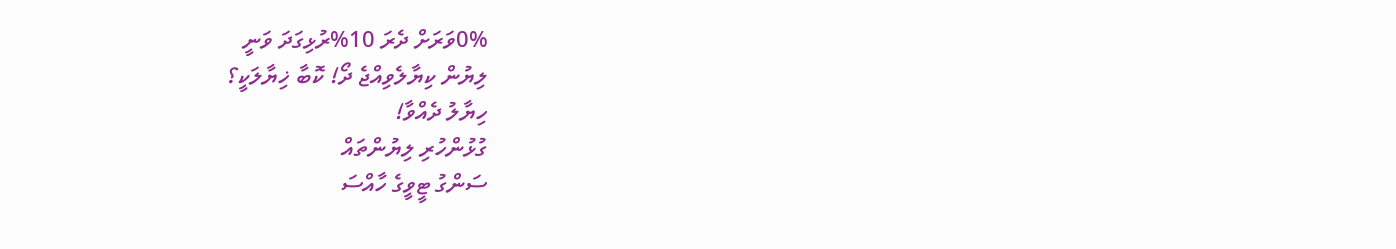0%ވަރަށް ދެރަ 10%ރުޅިގަދަ ވަނީ
ލިޔުން ކިޔާލެވިއްޖެ ދޯ! ކޮބާ ޚިޔާލަކީ؟
ހިޔާލު ދެއްވާ!
ގުޅުންހުރި ލިޔުންތައް
ސަންގު ޓީވީގެ ހާއްސަ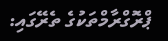ޕްރޮގްރާމްތަކުގެ ތެރޭގައި: